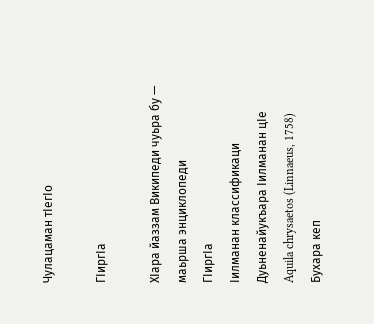Чулацаман тӀегӀо

ГӀиргӀа

ХӀара йаззам Википеди чуьра бу — маьрша энциклопеди
ГӀиргӀа
Ӏилманан классификаци
Дуьненайукъара Ӏилманан цӀе
Aquila chrysaetos (Linnaeus, 1758)
Бухара кеп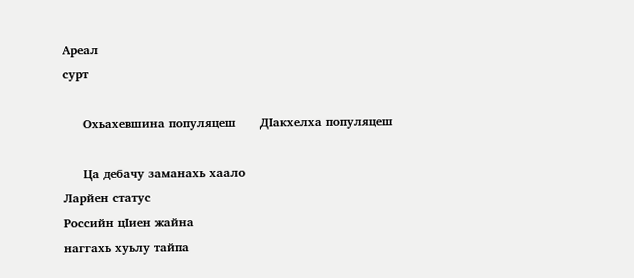Ареал
сурт

     Охьахевшина популяцеш      ДӀакхелха популяцеш

     Ца дебачу заманахь хаало
Ларйен статус
Российн цӀиен жайна
наггахь хуьлу тайпа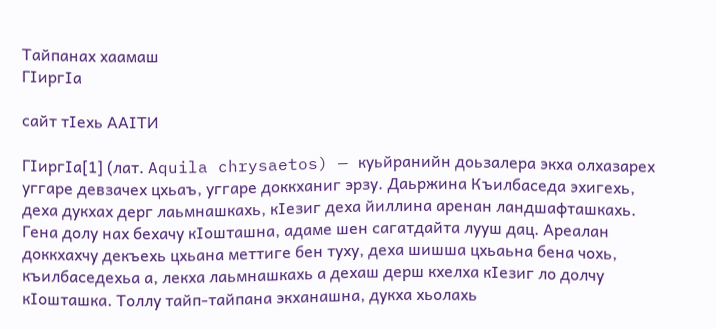Тайпанах хаамаш
ГӀиргӀа

сайт тӀехь ААӀТИ

ГӀиргӀа[1] (лат. Aquila chrysaetos) — куьйранийн доьзалера экха олхазарех уггаре девзачех цхьаъ, уггаре доккханиг эрзу. Даьржина Къилбаседа эхигехь, деха дукхах дерг лаьмнашкахь, кӀезиг деха йиллина аренан ландшафташкахь. Гена долу нах бехачу кӀошташна, адаме шен сагатдайта лууш дац. Ареалан доккхахчу декъехь цхьана меттиге бен туху, деха шишша цхьаьна бена чохь, къилбаседехьа а, лекха лаьмнашкахь а дехаш дерш кхелха кӀезиг ло долчу кӀошташка. Толлу тайп-тайпана экханашна, дукха хьолахь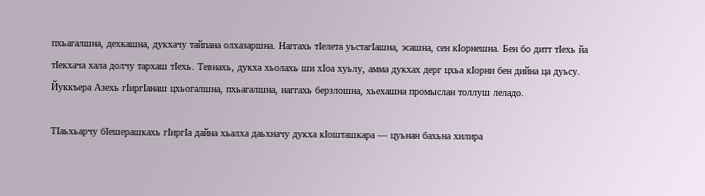пхьагалшна, дехкашна, дукхачу тайпана олхазаршна. Наггахь тӀелета уьстагӀашна, эсашна, сен кӀорнешна. Бен бо дитт тӀехь йа тӀекхача хала долчу тархаш тӀехь. Тевнахь, дукха хьолахь ши хӀоа хуьлу, амма дукхах дерг цхьа кӀорни бен дийна ца дуьсу. Йуккъера Азехь гӀиргӀанаш цхьогалшна, пхьагалшна, наггахь берзлошна, хьехашна промыслан толлуш леладо.

ТӀаьхьарчу бӀешерашкахь гӀиргӀа дайна хьалха даьхначу дукха кӀошташкара — цуьнан бахьна хилира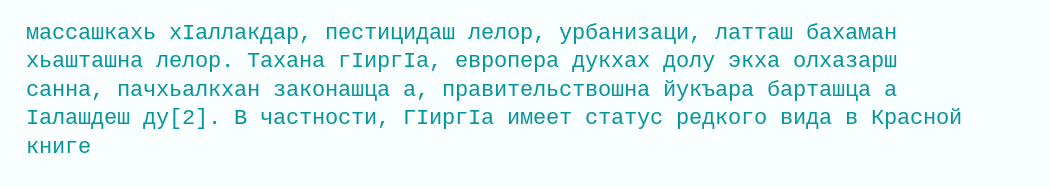массашкахь хӀаллакдар, пестицидаш лелор, урбанизаци, латташ бахаман хьашташна лелор. Тахана гӀиргӀа, европера дукхах долу экха олхазарш санна, пачхьалкхан законашца а, правительствошна йукъара барташца а Ӏалашдеш ду[2]. В частности, ГӀиргӀа имеет статус редкого вида в Красной книге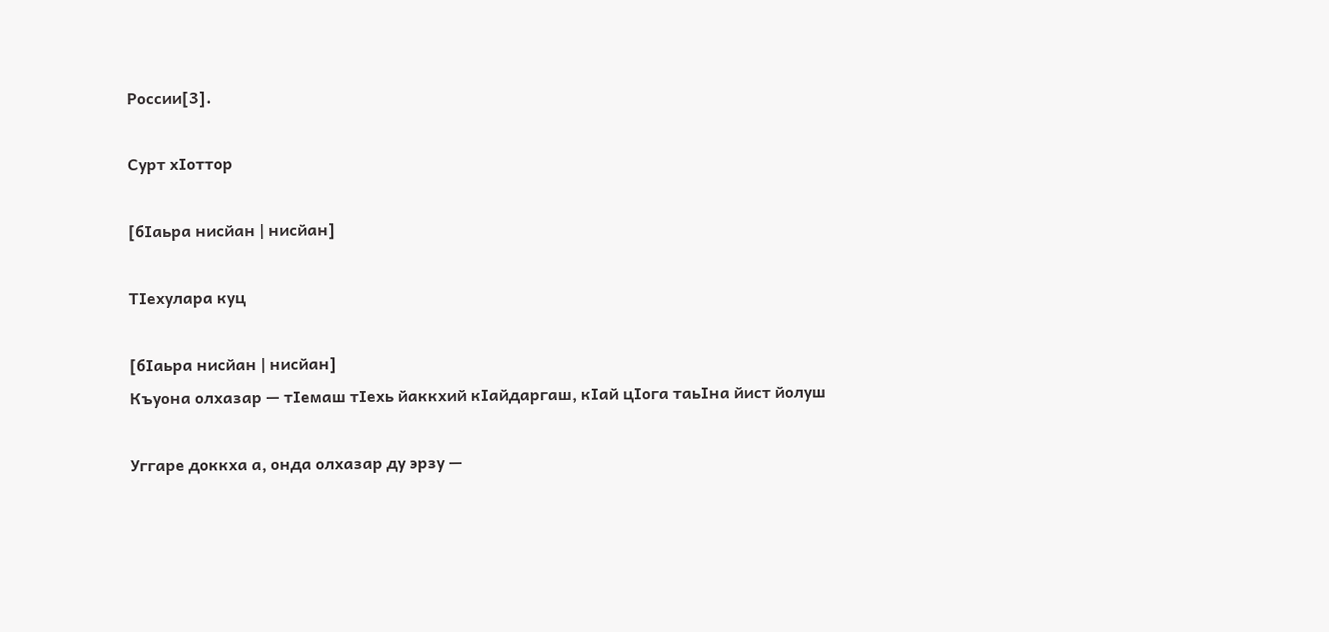России[3].

Сурт хӀоттор

[бӀаьра нисйан | нисйан]

ТӀехулара куц

[бӀаьра нисйан | нисйан]
Къуона олхазар — тӀемаш тӀехь йаккхий кӀайдаргаш, кӀай цӀога таьӀна йист йолуш

Уггаре доккха а, онда олхазар ду эрзу —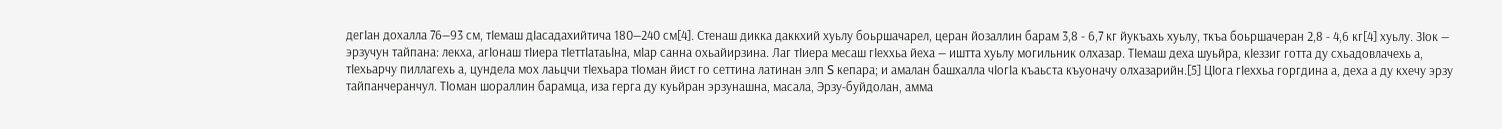дегӀан дохалла 76—93 см, тӀемаш дӀасадахийтича 180—240 см[4]. Стенаш дикка даккхий хуьлу боьршачарел, церан йозаллин барам 3,8 - 6,7 кг йукъахь хуьлу, ткъа боьршачеран 2,8 - 4,6 кг[4] хуьлу. ЗӀок — эрзучун тайпана: лекха, агӀонаш тӀиера тӀеттӀатаьӀна, мӀар санна охьайирзина. Лаг тӀиера месаш гӀеххьа йеха — иштта хуьлу могильник олхазар. ТӀемаш деха шуьйра, кӀеззиг готта ду схьадовлачехь а, тӀехьарчу пиллагехь а, цундела мох лаьцчи тӀехьара тӀоман йист го сеттина латинан элп S кепара; и амалан башхалла чӀогӀа къаьста къуоначу олхазарийн.[5] ЦӀога гӀеххьа горгдина а, деха а ду кхечу эрзу тайпанчеранчул. ТӀоман шораллин барамца, иза герга ду куьйран эрзунашна, масала, Эрзу-буйдолан, амма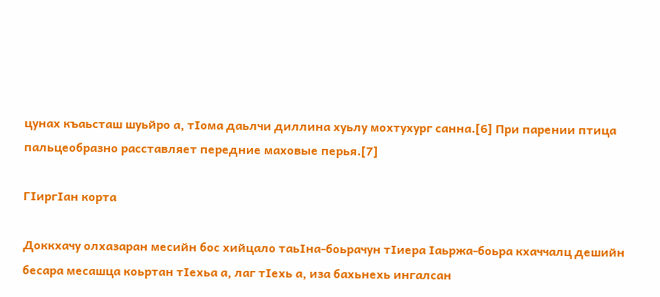цунах къаьсташ шуьйро а, тӀома даьлчи диллина хуьлу мохтухург санна.[6] При парении птица пальцеобразно расставляет передние маховые перья.[7]

ГӀиргӀан корта

Доккхачу олхазаран месийн бос хийцало таьӀна-боьрачун тӀиера Ӏаьржа-боьра кхаччалц дешийн бесара месашца коьртан тӀехьа а, лаг тӀехь а, иза бахьнехь ингалсан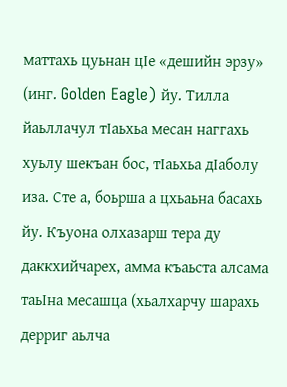маттахь цуьнан цӀе «дешийн эрзу» (инг. Golden Eagle) йу. Тилла йаьллачул тӀаьхьа месан наггахь хуьлу шекъан бос, тӀаьхьа дӀаболу иза. Сте а, боьрша а цхьаьна басахь йу. Къуона олхазарш тера ду даккхийчарех, амма къаьста алсама таьӀна месашца (хьалхарчу шарахь дерриг аьлча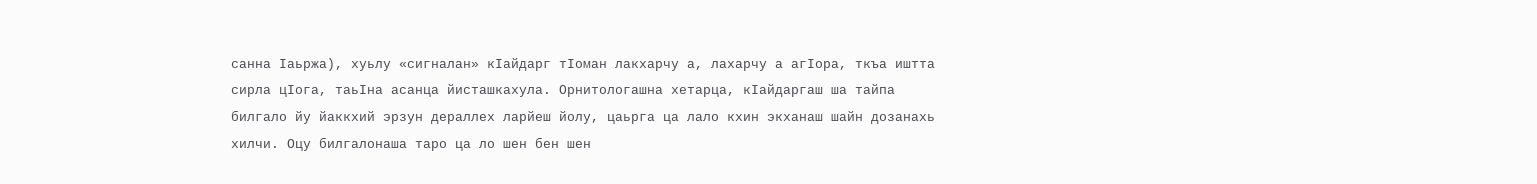санна Ӏаьржа), хуьлу «сигналан» кӀайдарг тӀоман лакхарчу а, лахарчу а агӀора, ткъа иштта сирла цӀога, таьӀна асанца йисташкахула. Орнитологашна хетарца, кӀайдаргаш ша тайпа билгало йу йаккхий эрзун дераллех ларйеш йолу, цаьрга ца лало кхин экханаш шайн дозанахь хилчи. Оцу билгалонаша таро ца ло шен бен шен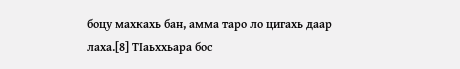боцу махкахь бан, амма таро ло цигахь даар лаха.[8] ТӀаьххьара бос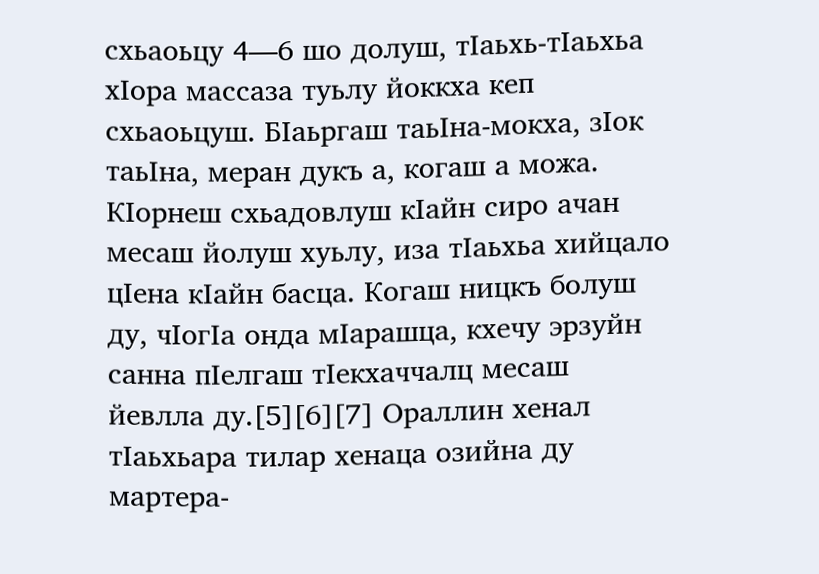схьаоьцу 4—6 шо долуш, тӀаьхь-тӀаьхьа хӀора массаза туьлу йоккха кеп схьаоьцуш. БӀаьргаш таьӀна-мокха, зӀок таьӀна, меран дукъ а, когаш а можа. КӀорнеш схьадовлуш кӀайн сиро ачан месаш йолуш хуьлу, иза тӀаьхьа хийцало цӀена кӀайн басца. Когаш ницкъ болуш ду, чӀогӀа онда мӀарашца, кхечу эрзуйн санна пӀелгаш тӀекхаччалц месаш йевлла ду.[5][6][7] Ораллин хенал тӀаьхьара тилар хенаца озийна ду мартера-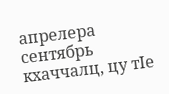апрелера сентябрь кхаччалц, цу тӀе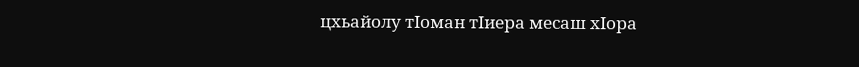цхьайолу тӀоман тӀиера месаш хӀора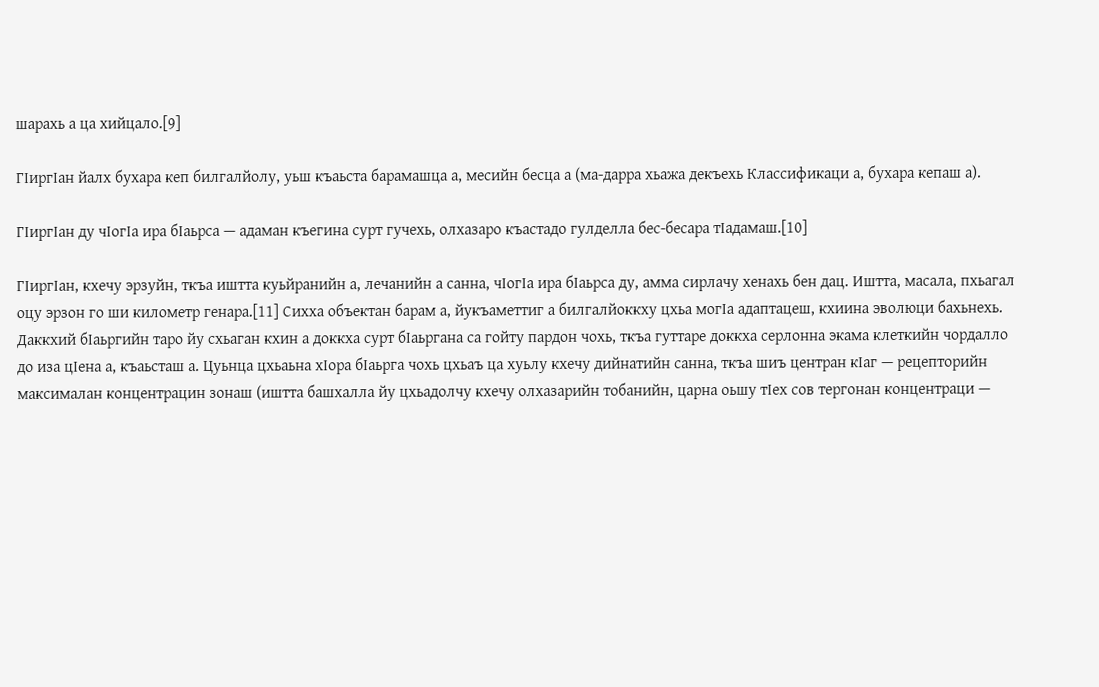шарахь а ца хийцало.[9]

ГӀиргӀан йалх бухара кеп билгалйолу, уьш къаьста барамашца а, месийн бесца а (ма-дарра хьажа декъехь Классификаци а, бухара кепаш а).

ГӀиргӀан ду чӀогӀа ира бӀаьрса — адаман къегина сурт гучехь, олхазаро къастадо гулделла бес-бесара тӀадамаш.[10]

ГӀиргӀан, кхечу эрзуйн, ткъа иштта куьйранийн а, лечанийн а санна, чӀогӀа ира бӀаьрса ду, амма сирлачу хенахь бен дац. Иштта, масала, пхьагал оцу эрзон го ши километр генара.[11] Сихха объектан барам а, йукъаметтиг а билгалйоккху цхьа могӀа адаптацеш, кхиина эволюци бахьнехь. Даккхий бӀаьргийн таро йу схьаган кхин а доккха сурт бӀаьргана са гойту пардон чохь, ткъа гуттаре доккха серлонна экама клеткийн чордалло до иза цӀена а, къаьсташ а. Цуьнца цхьаьна хӀора бӀаьрга чохь цхьаъ ца хуьлу кхечу дийнатийн санна, ткъа шиъ центран кӀаг — рецепторийн максималан концентрацин зонаш (иштта башхалла йу цхьадолчу кхечу олхазарийн тобанийн, царна оьшу тӀех сов тергонан концентраци —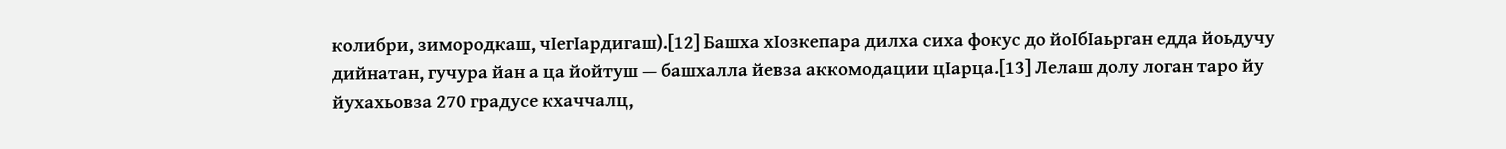колибри, зимородкаш, чӀегӀардигаш).[12] Башха хӀозкепара дилха сиха фокус до йоӀбӀаьрган едда йоьдучу дийнатан, гучура йан а ца йойтуш — башхалла йевза аккомодации цӀарца.[13] Лелаш долу логан таро йу йухахьовза 270 градусе кхаччалц,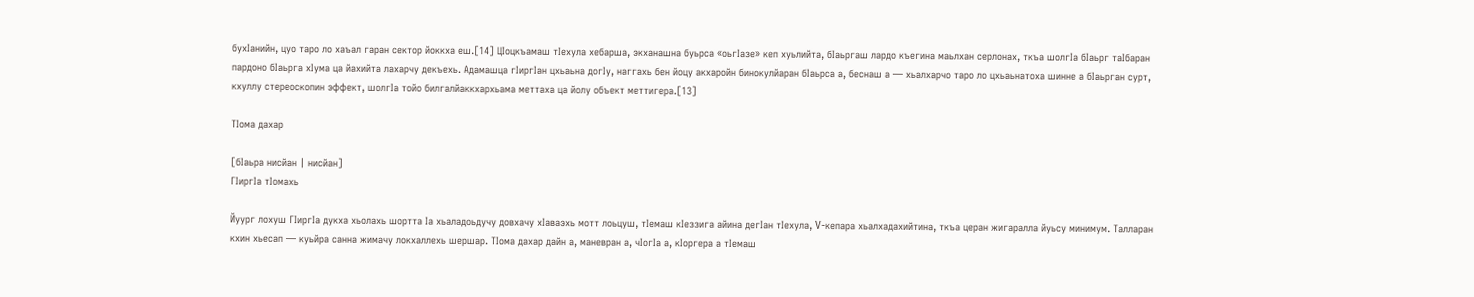бухӀанийн, цуо таро ло хаъал гаран сектор йоккха еш.[14] ЦӀоцкъамаш тӀехула хебарша, экханашна буьрса «оьгӀазе» кеп хуьлийта, бӀаьргаш лардо къегина маьлхан серлонах, ткъа шолгӀа бӀаьрг таӀбаран пардоно бӀаьрга хӀума ца йахийта лахарчу декъехь. Адамашца гӀиргӀан цхьаьна догӀу, наггахь бен йоцу акхаройн бинокулйаран бӀаьрса а, беснаш а — хьалхарчо таро ло цхьаьнатоха шинне а бӀаьрган сурт, кхуллу стереоскопин эффект, шолгӀа тойо билгалйаккхархьама меттаха ца йолу объект меттигера.[13]

ТӀома дахар

[бӀаьра нисйан | нисйан]
ГӀиргӀа тӀомахь

Йуург лохуш ГӀиргӀа дукха хьолахь шортта Ӏа хьаладоьдучу довхачу хӀаваэхь мотт лоьцуш, тӀемаш кӀеззига айина дегӀан тӀехула, V-кепара хьалхадахийтина, ткъа церан жигаралла йуьсу минимум. Талларан кхин хьесап — куьйра санна жимачу локхаллехь шершар. ТӀома дахар дайн а, маневран а, чӀогӀа а, кӀоргера а тӀемаш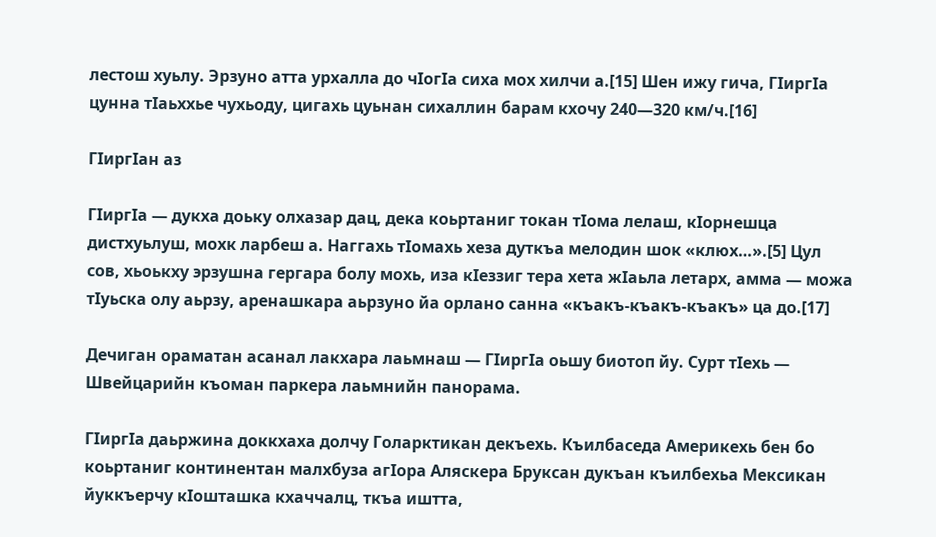лестош хуьлу. Эрзуно атта урхалла до чӀогӀа сиха мох хилчи а.[15] Шен ижу гича, ГӀиргӀа цунна тӀаьххье чухьоду, цигахь цуьнан сихаллин барам кхочу 240—320 км/ч.[16]

ГӀиргӀан аз

ГӀиргӀа — дукха доьку олхазар дац, дека коьртаниг токан тӀома лелаш, кӀорнешца дистхуьлуш, мохк ларбеш а. Наггахь тӀомахь хеза дуткъа мелодин шок «клюх…».[5] Цул сов, хьоькху эрзушна гергара болу мохь, иза кӀеззиг тера хета жӀаьла летарх, амма — можа тӀуьска олу аьрзу, аренашкара аьрзуно йа орлано санна «къакъ-къакъ-къакъ» ца до.[17]

Дечиган ораматан асанал лакхара лаьмнаш — ГӀиргӀа оьшу биотоп йу. Сурт тӀехь — Швейцарийн къоман паркера лаьмнийн панорама.

ГӀиргӀа даьржина доккхаха долчу Голарктикан декъехь. Къилбаседа Америкехь бен бо коьртаниг континентан малхбуза агӀора Аляскера Бруксан дукъан къилбехьа Мексикан йуккъерчу кӀошташка кхаччалц, ткъа иштта,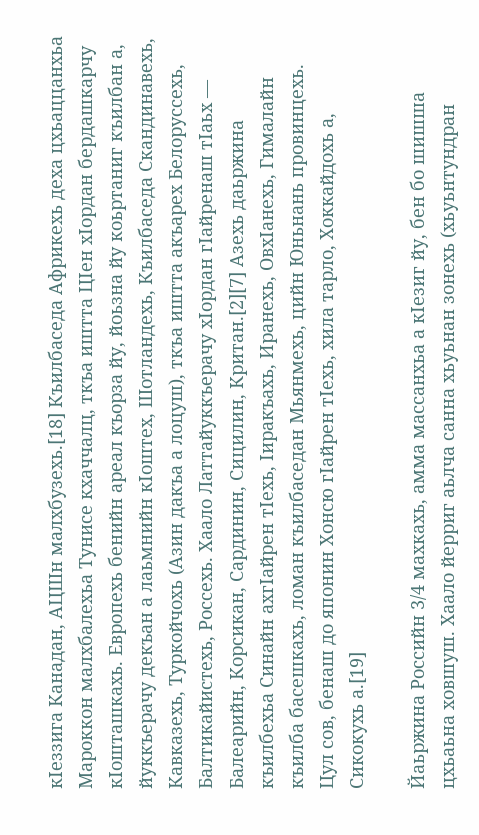кӀеззига Канадан, АЦШн малхбузехь.[18] Къилбаседа Африкехь деха цхьаццанхьа Мароккон малхбалехьа Тунисе кхаччалц, ткъа иштта ЦӀен хӀордан бердашкарчу кӀошташкахь. Европехь бенийн ареал къорза йу, йоьзна йу коьртаниг къилбан а, йуккъерачу декъан а лаьмнийн кӀоштех, Шотландехь, Къилбаседа Скандинавехь, Кавказехь, Туркойчохь (Азин дакъа а лоцуш), ткъа иштта акъарех Белоруссехь, Балтикайистехь, Россехь. Хаало Латтайуккъерачу хӀордан гӀайренаш тӀаьх — Балеарийн, Корсикан, Сардинин, Сицилин, Критан.[2][7] Азехь даьржина къилбехьа Синайн ахгӀайрен тӀехь, Ӏиракъахь, Иранехь, ОвхӀанехь, Гималайн къилба басешкахь, ломан къилбаседан Мьянмехь, цийн Юньнань провинцехь. Цул сов, бенаш до японин Хонсю гӀайрен тӀехь, хила тарло, Хоккайдохь а, Сикокухь а.[19]

Йаьржина Российн 3/4 махкахь, амма массанхьа а кӀезиг йу, бен бо шишша цхьаьна ховшуш. Хаало йерриг аьлча санна хьуьнан зонехь (хьуьнтундран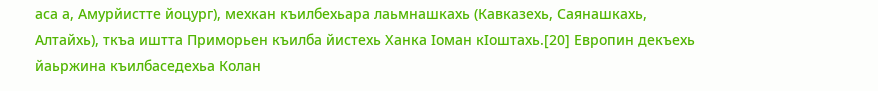аса а, Амурйистте йоцург), мехкан къилбехьара лаьмнашкахь (Кавказехь, Саянашкахь, Алтайхь), ткъа иштта Приморьен къилба йистехь Ханка Ӏоман кӀоштахь.[20] Европин декъехь йаьржина къилбаседехьа Колан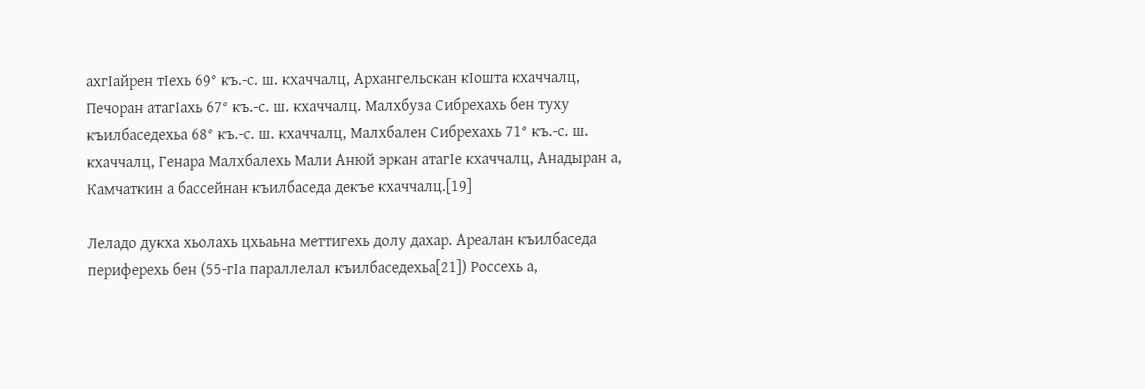ахгӀайрен тӀехь 69° къ.-с. ш. кхаччалц, Архангельскан кӀошта кхаччалц, Печоран атагӀахь 67° къ.-с. ш. кхаччалц. Малхбуза Сибрехахь бен туху къилбаседехьа 68° къ.-с. ш. кхаччалц, Малхбален Сибрехахь 71° къ.-с. ш. кхаччалц, Генара Малхбалехь Мали Анюй эркан атагӀе кхаччалц, Анадыран а, Камчаткин а бассейнан къилбаседа декъе кхаччалц.[19]

Леладо дукха хьолахь цхьаьна меттигехь долу дахар. Ареалан къилбаседа периферехь бен (55-гӀа параллелал къилбаседехьа[21]) Россехь а,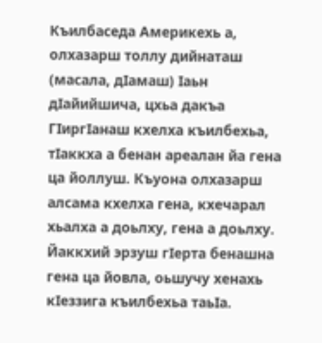Къилбаседа Америкехь а, олхазарш толлу дийнаташ (масала, дӀамаш) Ӏаьн дӀайийшича, цхьа дакъа ГӀиргӀанаш кхелха къилбехьа, тӀаккха а бенан ареалан йа гена ца йоллуш. Къуона олхазарш алсама кхелха гена, кхечарал хьалха а доьлху, гена а доьлху. Йаккхий эрзуш гӀерта бенашна гена ца йовла, оьшучу хенахь кӀеззига къилбехьа таьӀа.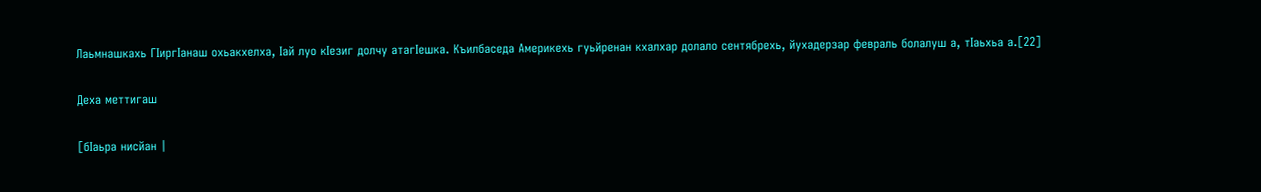Лаьмнашкахь ГӀиргӀанаш охьакхелха, Ӏай луо кӀезиг долчу атагӀешка. Къилбаседа Америкехь гуьйренан кхалхар долало сентябрехь, йухадерзар февраль болалуш а, тӀаьхьа а.[22]

Деха меттигаш

[бӀаьра нисйан |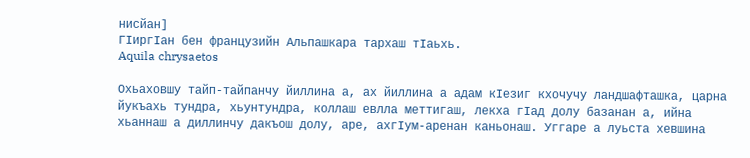нисйан]
ГӀиргӀан бен французийн Альпашкара тархаш тӀаьхь.
Aquila chrysaetos

Охьаховшу тайп-тайпанчу йиллина а, ах йиллина а адам кӀезиг кхочучу ландшафташка, царна йукъахь тундра, хьунтундра, коллаш евлла меттигаш, лекха гӀад долу базанан а, ийна хьаннаш а диллинчу дакъош долу, аре, ахгӀум-аренан каньонаш. Уггаре а луьста хевшина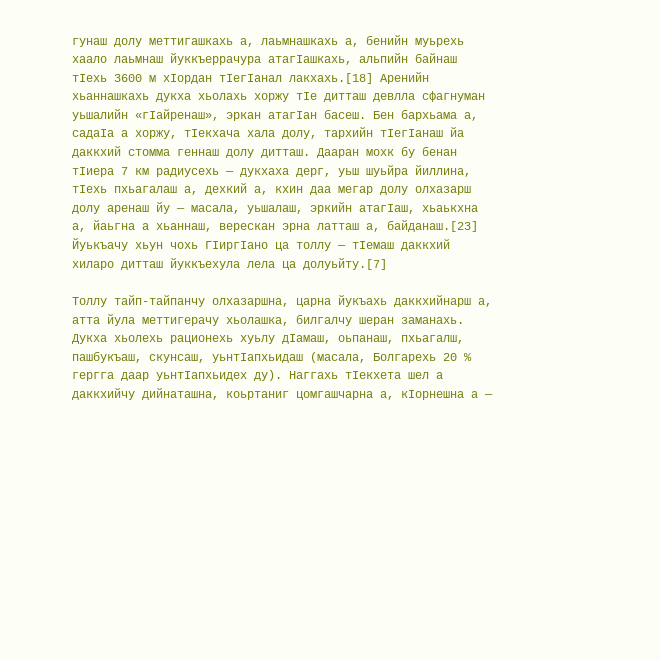гунаш долу меттигашкахь а, лаьмнашкахь а, бенийн муьрехь хаало лаьмнаш йуккъеррачура атагӀашкахь, альпийн байнаш тӀехь 3600 м хӀордан тӀегӀанал лакхахь.[18] Аренийн хьаннашкахь дукха хьолахь хоржу тӀе дитташ девлла сфагнуман уьшалийн «гӀайренаш», эркан атагӀан басеш. Бен бархьама а, садаӀа а хоржу, тӀекхача хала долу, тархийн тӀегӀанаш йа даккхий стомма геннаш долу дитташ. Дааран мохк бу бенан тӀиера 7 км радиусехь — дукхаха дерг, уьш шуьйра йиллина, тӀехь пхьагалаш а, дехкий а, кхин даа мегар долу олхазарш долу аренаш йу — масала, уьшалаш, эркийн атагӀаш, хьаькхна а, йаьгна а хьаннаш, верескан эрна латташ а, байданаш.[23] Йуькъачу хьун чохь ГӀиргӀано ца толлу — тӀемаш даккхий хиларо дитташ йуккъехула лела ца долуьйту.[7]

Толлу тайп-тайпанчу олхазаршна, царна йукъахь даккхийнарш а, атта йула меттигерачу хьолашка, билгалчу шеран заманахь. Дукха хьолехь рационехь хуьлу дӀамаш, оьпанаш, пхьагалш, пашбукъаш, скунсаш, уьнтӀапхьидаш (масала, Болгарехь 20 % гергга даар уьнтӀапхьидех ду). Наггахь тӀекхета шел а даккхийчу дийнаташна, коьртаниг цомгашчарна а, кӀорнешна а —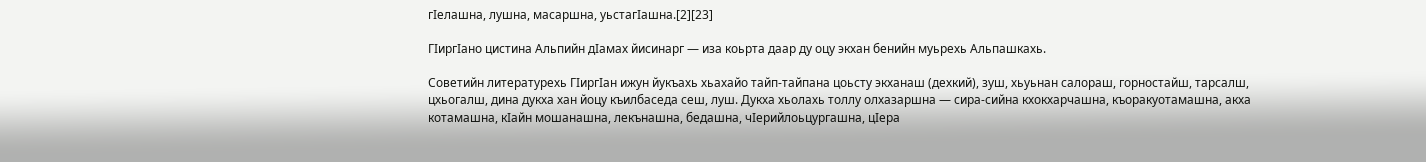гӀелашна, лушна, масаршна, уьстaгӀашна.[2][23]

ГӀиргӀано цистина Альпийн дӀамах йисинарг — иза коьрта даар ду оцу экхан бенийн муьрехь Альпашкахь.

Советийн литературехь ГӀиргӀан ижун йукъахь хьахайо тайп-тайпана цоьсту экханаш (дехкий), зуш, хьуьнан салораш, горностайш, тарсалш, цхьогалш, дина дукха хан йоцу къилбаседа сеш, луш. Дукха хьолахь толлу олхазаршна — сира-сийна кхокхарчашна, къоракуотамашна, акха котамашна, кӀайн мошанашна, лекънашна, бедашна, чӀерийлоьцургашна, цӀера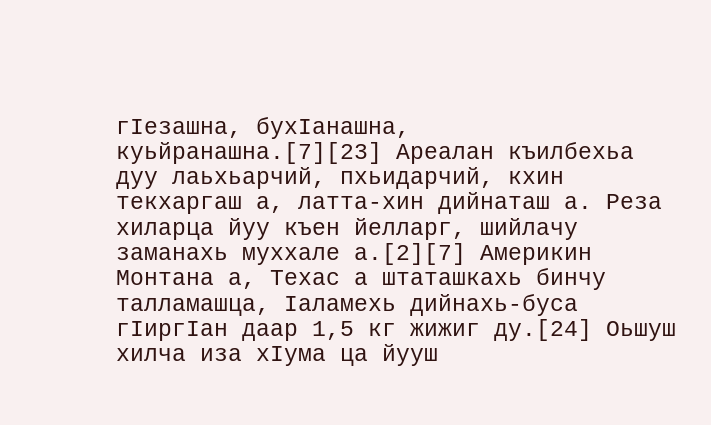гӀезашна, бухӀанашна, куьйранашна.[7][23] Ареалан къилбехьа дуу лаьхьарчий, пхьидарчий, кхин текхаргаш а, латта-хин дийнаташ а. Реза хиларца йуу къен йелларг, шийлачу заманахь муххале а.[2][7] Америкин Монтана а, Техас а штаташкахь бинчу талламашца, Ӏаламехь дийнахь-буса гӀиргӀан даар 1,5 кг жижиг ду.[24] Оьшуш хилча иза хӀума ца йууш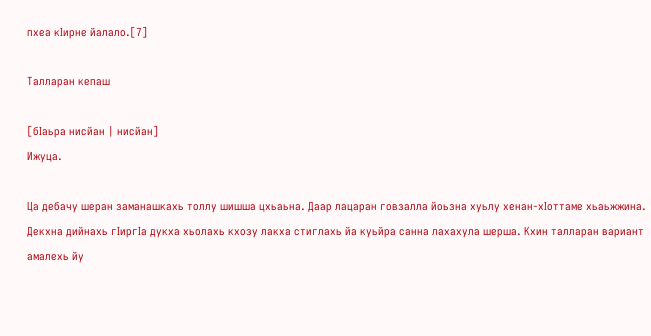пхеа кӀирне йалало.[7]

Талларан кепаш

[бӀаьра нисйан | нисйан]
Ижуца.

Ца дебачу шеран заманашкахь толлу шишша цхьаьна. Даар лацаран говзалла йоьзна хуьлу хенан-хӀоттаме хьаьжжина. Декхна дийнахь гӀиргӀа дукха хьолахь кхозу лакха стиглахь йа куьйра санна лахахула шерша. Кхин талларан вариант амалехь йу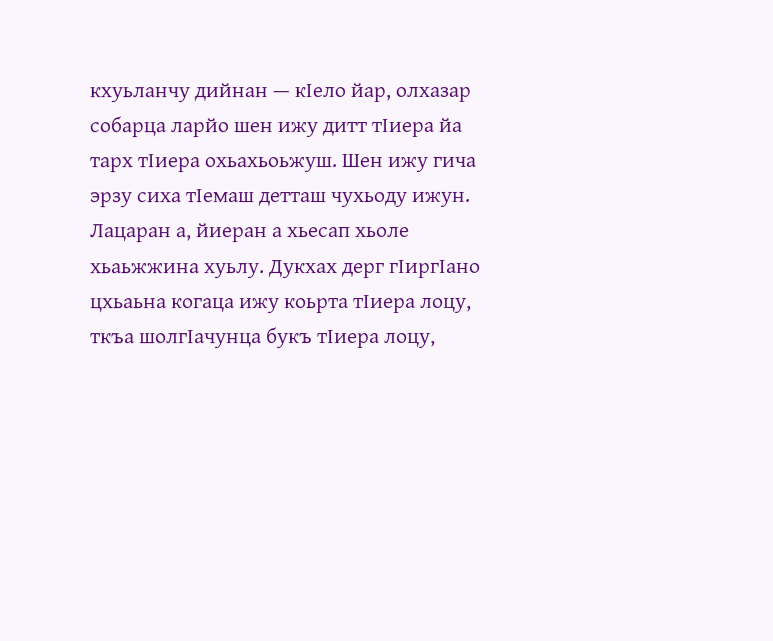кхуьланчу дийнан — кӀело йар, олхазар собарца ларйо шен ижу дитт тӀиера йа тарх тӀиера охьахьоьжуш. Шен ижу гича эрзу сиха тӀемаш детташ чухьоду ижун. Лацаран а, йиеран а хьесап хьоле хьаьжжина хуьлу. Дукхах дерг гӀиргӀано цхьаьна когаца ижу коьрта тӀиера лоцу, ткъа шолгӀачунца букъ тӀиера лоцу,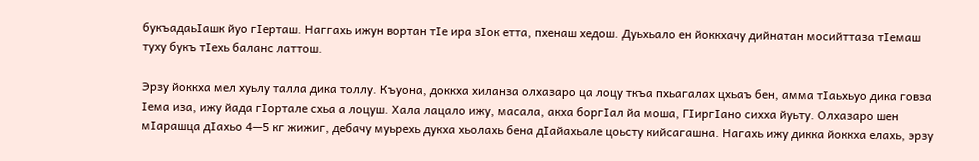букъадаьӀашк йуо гӀерташ. Наггахь ижун вортан тӀе ира зӀок етта, пхенаш хедош. Дуьхьало ен йоккхачу дийнатан мосийттаза тӀемаш туху букъ тӀехь баланс латтош.

Эрзу йоккха мел хуьлу талла дика толлу. Къуона, доккха хиланза олхазаро ца лоцу ткъа пхьагалах цхьаъ бен, амма тӀаьхьуо дика говза Ӏема иза, ижу йада гӀортале схьа а лоцуш. Хала лацало ижу, масала, акха боргӀал йа моша, ГӀиргӀано сихха йуьту. Олхазаро шен мӀарашца дӀахьо 4—5 кг жижиг, дебачу муьрехь дукха хьолахь бена дӀайахьале цоьсту кийсагашна. Нагахь ижу дикка йоккха елахь, эрзу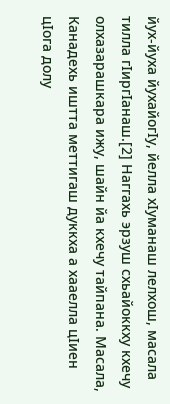йух-йуха йухайогӀу, йелла хӀуманаш лелхош, масала тилла гӀиргӀанаш.[2] Наггахь эрзуш схьайоккху кхечу олхазарашкара ижу, шайн йа кхечу тайпана. Масала, Канадехь иштта меттигаш дуккха а хааелла цӀиен цӀога долу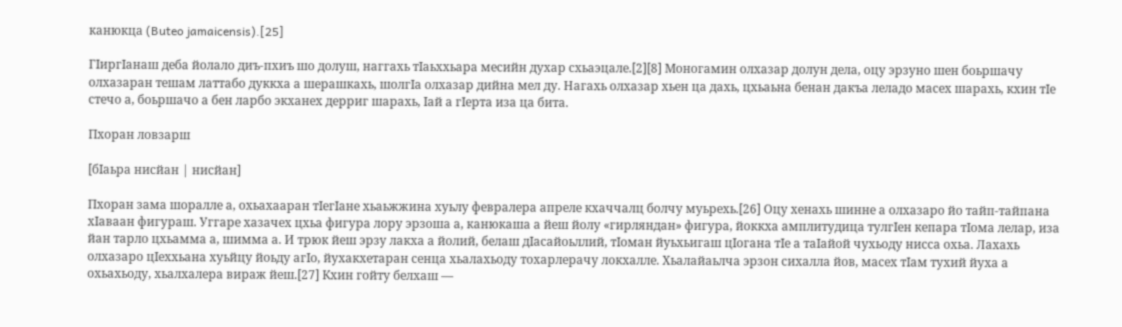канюкца (Buteo jamaicensis).[25]

ГӀиргӀанаш деба йолало диъ-пхиъ шо долуш, наггахь тӀаьххьара месийн духар схьаэцале.[2][8] Моногамин олхазар долун дела, оцу эрзуно шен боьршачу олхазаран тешам латтабо дуккха а шерашкахь, шолгӀа олхазар дийна мел ду. Нагахь олхазар хьен ца дахь, цхьаьна бенан дакъа леладо масех шарахь, кхин тӀе стечо а, боьршачо а бен ларбо экханех дерриг шарахь, Ӏай а гӀерта иза ца бита.

Пхоран ловзарш

[бӀаьра нисйан | нисйан]

Пхоран зама шоралле а, охьахааран тӀегӀане хьаьжжина хуьлу февралера апреле кхаччалц болчу муьрехь.[26] Оцу хенахь шинне а олхазаро йо тайп-тайпана хӀаваан фигураш. Уггаре хазачех цхьа фигура лору эрзоша а, канюкаша а йеш йолу «гирляндан» фигура, йоккха амплитудица тулгӀен кепара тӀома лелар, иза йан тарло цхьамма а, шимма а. И трюк йеш эрзу лакха а йолий, белаш дӀасайоьллий, тӀоман йуьхьигаш цӀогана тӀе а таӀайой чухьоду нисса охьа. Лахахь олхазаро цӀеххьана хуьйцу йоьду агӀо, йухакхетаран сенца хьалахьоду тохарлерачу локхалле. Хьалайаьлча эрзон сихалла йов, масех тӀам тухий йуха а охьахьоду, хьалхалера вираж йеш.[27] Кхин гойту белхаш —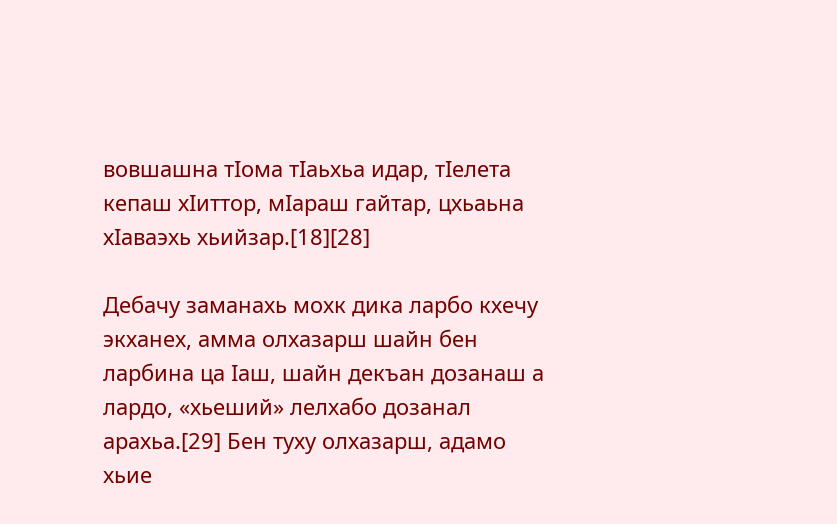вовшашна тӀома тӀаьхьа идар, тӀелета кепаш хӀиттор, мӀараш гайтар, цхьаьна хӀаваэхь хьийзар.[18][28]

Дебачу заманахь мохк дика ларбо кхечу экханех, амма олхазарш шайн бен ларбина ца Ӏаш, шайн декъан дозанаш а лардо, «хьеший» лелхабо дозанал арахьа.[29] Бен туху олхазарш, адамо хьие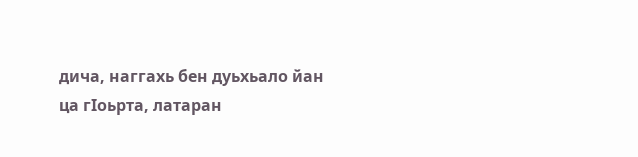дича, наггахь бен дуьхьало йан ца гӀоьрта, латаран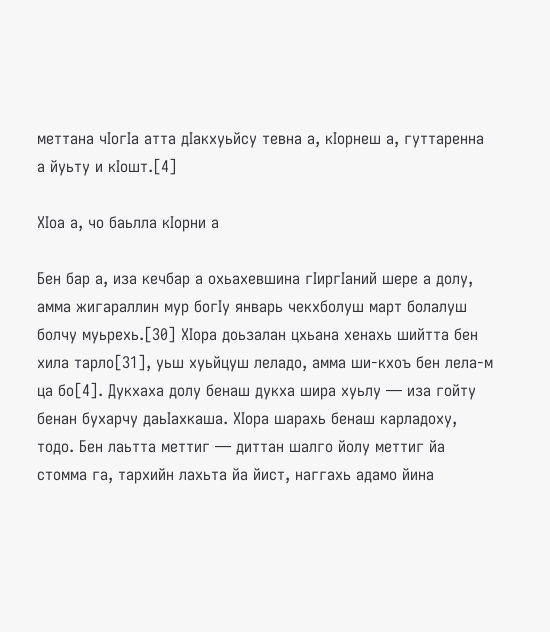меттана чӀогӀа атта дӀакхуьйсу тевна а, кӀорнеш а, гуттаренна а йуьту и кӀошт.[4]

ХӀоа а, чо баьлла кӀорни а

Бен бар а, иза кечбар а охьахевшина гӀиргӀаний шере а долу, амма жигараллин мур богӀу январь чекхболуш март болалуш болчу муьрехь.[30] ХӀора доьзалан цхьана хенахь шийтта бен хила тарло[31], уьш хуьйцуш леладо, амма ши-кхоъ бен лела-м ца бо[4]. Дукхаха долу бенаш дукха шира хуьлу — иза гойту бенан бухарчу даьӀахкаша. ХӀора шарахь бенаш карладоху, тодо. Бен лаьтта меттиг — диттан шалго йолу меттиг йа стомма га, тархийн лахьта йа йист, наггахь адамо йина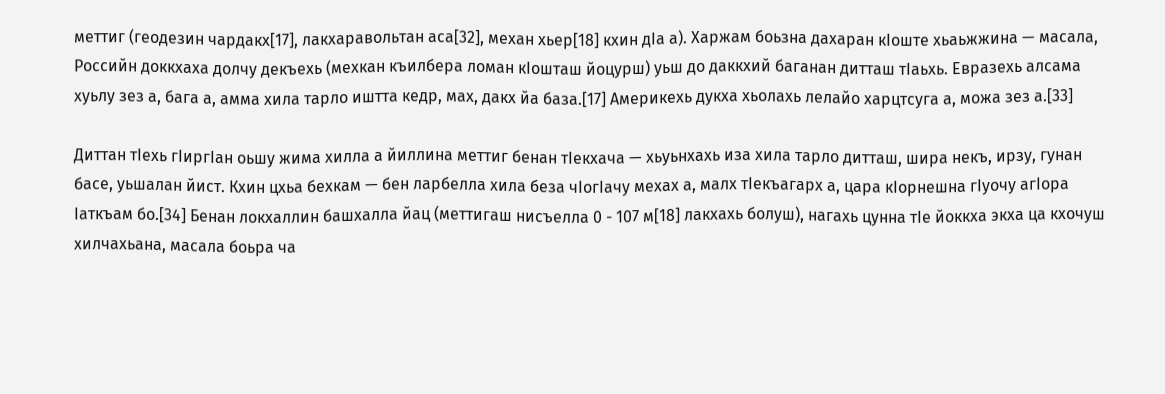меттиг (геодезин чардакх[17], лакхаравольтан аса[32], механ хьер[18] кхин дӀа а). Харжам боьзна дахаран кӀоште хьаьжжина — масала, Российн доккхаха долчу декъехь (мехкан къилбера ломан кӀошташ йоцурш) уьш до даккхий баганан дитташ тӀаьхь. Евразехь алсама хуьлу зез а, бага а, амма хила тарло иштта кедр, мах, дакх йа база.[17] Америкехь дукха хьолахь лелайо харцтсуга а, можа зез а.[33]

Диттан тӀехь гӀиргӀан оьшу жима хилла а йиллина меттиг бенан тӀекхача — хьуьнхахь иза хила тарло дитташ, шира некъ, ирзу, гунан басе, уьшалан йист. Кхин цхьа бехкам — бен ларбелла хила беза чӀогӀачу мехах а, малх тӀекъагарх а, цара кӀорнешна гӀуочу агӀора Ӏаткъам бо.[34] Бенан локхаллин башхалла йац (меттигаш нисъелла 0 - 107 м[18] лакхахь болуш), нагахь цунна тӀе йоккха экха ца кхочуш хилчахьана, масала боьра ча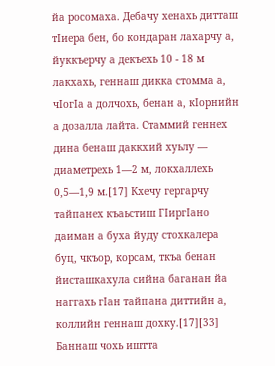йа росомаха. Дебачу хенахь дитташ тӀиера бен, бо кондаран лахарчу а, йуккъерчу а декъехь 10 - 18 м лакхахь, геннаш дикка стомма а, чӀогӀа а долчохь, бенан а, кӀорнийн а дозалла лайта. Стаммий геннех дина бенаш даккхий хуьлу — диаметрехь 1—2 м, локхаллехь 0,5—1,9 м.[17] Кхечу гергарчу тайпанех къаьстиш ГӀиргӀано даиман а буха йуду стохкалера буц, чкъор, корсам, ткъа бенан йисташкахула сийна баганан йа наггахь гӀан тайпана диттийн а, коллийн геннаш дохку.[17][33] Баннаш чохь иштта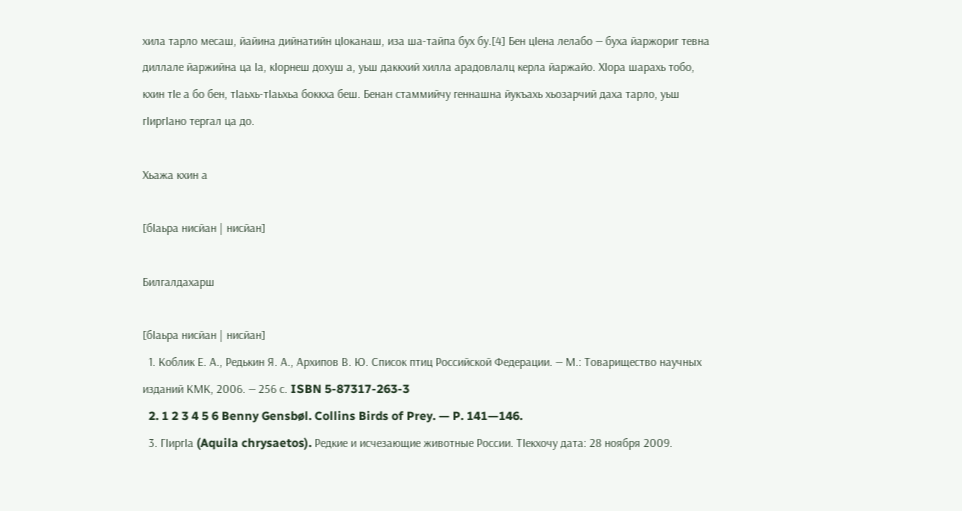хила тарло месаш, йайина дийнатийн цӀоканаш, иза ша-тайпа бух бу.[4] Бен цӀена лелабо — буха йаржориг тевна диллале йаржийна ца Ӏа, кӀорнеш дохуш а, уьш даккхий хилла арадовлалц керла йаржайо. ХӀора шарахь тобо, кхин тӀе а бо бен, тӀаьхь-тӀаьхьа боккха беш. Бенан стаммийчу геннашна йукъахь хьозарчий даха тарло, уьш гӀиргӀано тергал ца до.

Хьажа кхин а

[бӀаьра нисйан | нисйан]

Билгалдахарш

[бӀаьра нисйан | нисйан]
  1. Коблик Е. А., Редькин Я. А., Архипов В. Ю. Список птиц Российской Федерации. — М.: Товарищество научных изданий КМК, 2006. — 256 с. ISBN 5-87317-263-3
  2. 1 2 3 4 5 6 Benny Gensbøl. Collins Birds of Prey. — P. 141—146.
  3. ГӀиргӀа (Aquila chrysaetos). Редкие и исчезающие животные России. ТӀекхочу дата: 28 ноября 2009.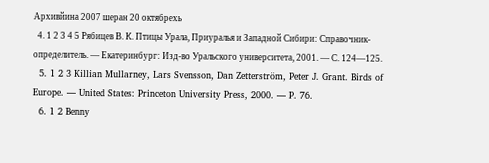Архивйина 2007 шеран 20 октябрехь
  4. 1 2 3 4 5 Рябицев В. К. Птицы Урала, Приуралья и Западной Сибири: Справочник-определитель. — Екатеринбург: Изд-во Уральского университета, 2001. — С. 124—125.
  5. 1 2 3 Killian Mullarney, Lars Svensson, Dan Zetterström, Peter J. Grant. Birds of Europe. — United States: Princeton University Press, 2000. — P. 76.
  6. 1 2 Benny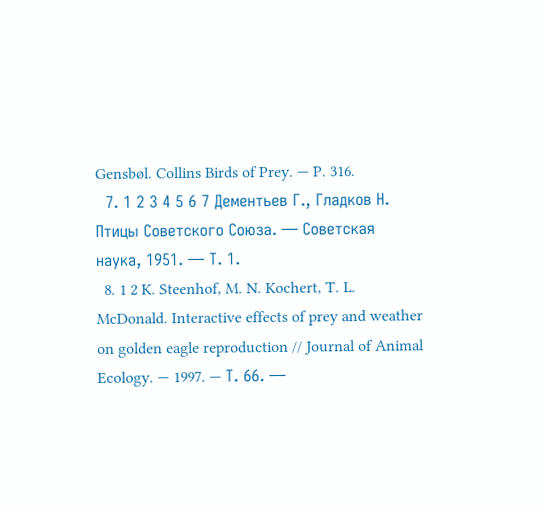Gensbøl. Collins Birds of Prey. — P. 316.
  7. 1 2 3 4 5 6 7 Дементьев Г., Гладков Н. Птицы Советского Союза. — Советская наука, 1951. — Т. 1.
  8. 1 2 K. Steenhof, M. N. Kochert, T. L. McDonald. Interactive effects of prey and weather on golden eagle reproduction // Journal of Animal Ecology. — 1997. — Т. 66. —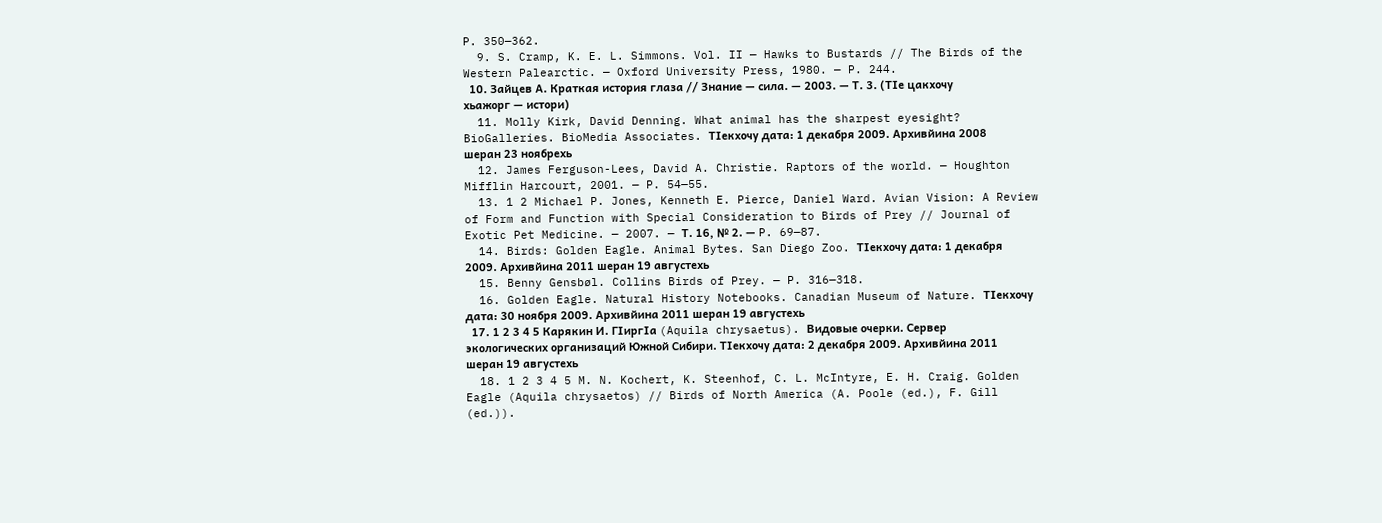P. 350—362.
  9. S. Cramp, K. E. L. Simmons. Vol. II — Hawks to Bustards // The Birds of the Western Palearctic. — Oxford University Press, 1980. — P. 244.
  10. Зайцев А. Краткая история глаза // Знание — сила. — 2003. — Т. 3. (ТӀе цакхочу хьажорг — истори)
  11. Molly Kirk, David Denning. What animal has the sharpest eyesight? BioGalleries. BioMedia Associates. ТӀекхочу дата: 1 декабря 2009. Архивйина 2008 шеран 23 ноябрехь
  12. James Ferguson-Lees, David A. Christie. Raptors of the world. — Houghton Mifflin Harcourt, 2001. — P. 54—55.
  13. 1 2 Michael P. Jones, Kenneth E. Pierce, Daniel Ward. Avian Vision: A Review of Form and Function with Special Consideration to Birds of Prey // Journal of Exotic Pet Medicine. — 2007. — Т. 16, № 2. — P. 69—87.
  14. Birds: Golden Eagle. Animal Bytes. San Diego Zoo. ТӀекхочу дата: 1 декабря 2009. Архивйина 2011 шеран 19 августехь
  15. Benny Gensbøl. Collins Birds of Prey. — P. 316—318.
  16. Golden Eagle. Natural History Notebooks. Canadian Museum of Nature. ТӀекхочу дата: 30 ноября 2009. Архивйина 2011 шеран 19 августехь
  17. 1 2 3 4 5 Карякин И. ГӀиргӀа (Aquila chrysaetus). Видовые очерки. Сервер экологических организаций Южной Сибири. ТӀекхочу дата: 2 декабря 2009. Архивйина 2011 шеран 19 августехь
  18. 1 2 3 4 5 M. N. Kochert, K. Steenhof, C. L. McIntyre, E. H. Craig. Golden Eagle (Aquila chrysaetos) // Birds of North America (A. Poole (ed.), F. Gill (ed.)).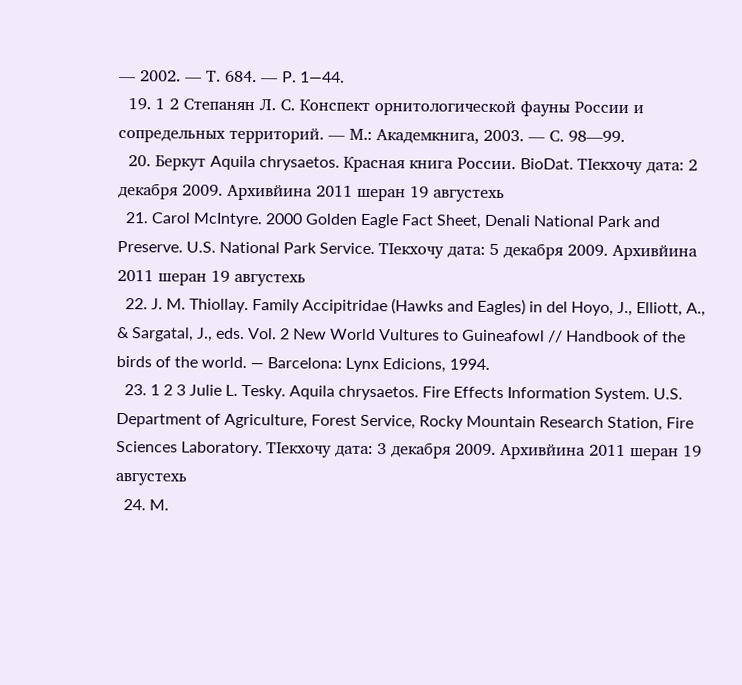— 2002. — Т. 684. — P. 1—44.
  19. 1 2 Степанян Л. С. Конспект орнитологической фауны России и сопредельных территорий. — М.: Академкнига, 2003. — С. 98—99.
  20. Беркут Aquila chrysaetos. Красная книга России. BioDat. ТӀекхочу дата: 2 декабря 2009. Архивйина 2011 шеран 19 августехь
  21. Carol McIntyre. 2000 Golden Eagle Fact Sheet, Denali National Park and Preserve. U.S. National Park Service. ТӀекхочу дата: 5 декабря 2009. Архивйина 2011 шеран 19 августехь
  22. J. M. Thiollay. Family Accipitridae (Hawks and Eagles) in del Hoyo, J., Elliott, A., & Sargatal, J., eds. Vol. 2 New World Vultures to Guineafowl // Handbook of the birds of the world. — Barcelona: Lynx Edicions, 1994.
  23. 1 2 3 Julie L. Tesky. Aquila chrysaetos. Fire Effects Information System. U.S. Department of Agriculture, Forest Service, Rocky Mountain Research Station, Fire Sciences Laboratory. ТӀекхочу дата: 3 декабря 2009. Архивйина 2011 шеран 19 августехь
  24. M.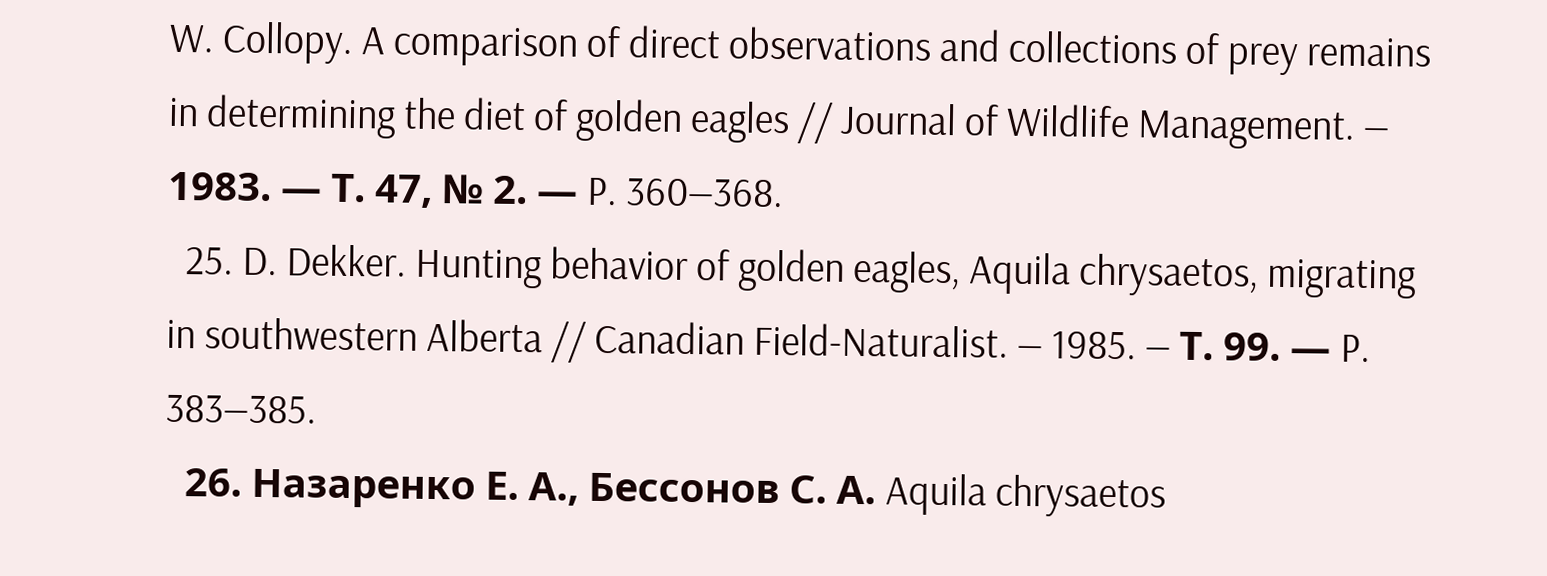W. Collopy. A comparison of direct observations and collections of prey remains in determining the diet of golden eagles // Journal of Wildlife Management. — 1983. — Т. 47, № 2. — P. 360—368.
  25. D. Dekker. Hunting behavior of golden eagles, Aquila chrysaetos, migrating in southwestern Alberta // Canadian Field-Naturalist. — 1985. — Т. 99. — P. 383—385.
  26. Назаренко Е. А., Бессонов С. А. Aquila chrysaetos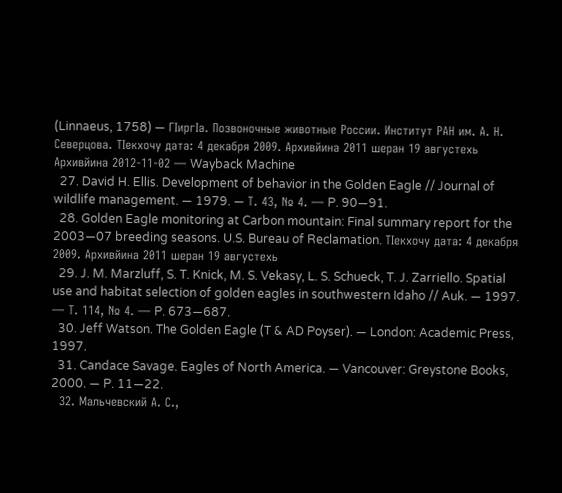(Linnaeus, 1758) — ГӀиргӀа. Позвоночные животные России. Институт РАН им. А. Н. Северцова. ТӀекхочу дата: 4 декабря 2009. Архивйина 2011 шеран 19 августехь Архивйина 2012-11-02 — Wayback Machine
  27. David H. Ellis. Development of behavior in the Golden Eagle // Journal of wildlife management. — 1979. — Т. 43, № 4. — P. 90—91.
  28. Golden Eagle monitoring at Carbon mountain: Final summary report for the 2003—07 breeding seasons. U.S. Bureau of Reclamation. ТӀекхочу дата: 4 декабря 2009. Архивйина 2011 шеран 19 августехь
  29. J. M. Marzluff, S. T. Knick, M. S. Vekasy, L. S. Schueck, T. J. Zarriello. Spatial use and habitat selection of golden eagles in southwestern Idaho // Auk. — 1997. — Т. 114, № 4. — P. 673—687.
  30. Jeff Watson. The Golden Eagle (T & AD Poyser). — London: Academic Press, 1997.
  31. Candace Savage. Eagles of North America. — Vancouver: Greystone Books, 2000. — P. 11—22.
  32. Мальчевский А. С.,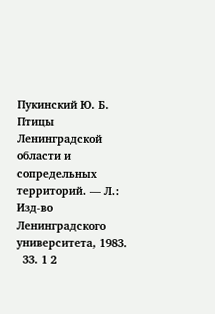Пукинский Ю. Б. Птицы Ленинградской области и сопредельных территорий. — Л.: Изд-во Ленинградского университета, 1983.
  33. 1 2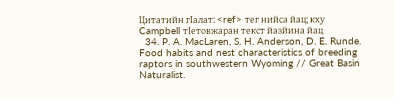Цитатийн гӀалат: <ref> тег нийса йац; кху Campbell тIетовжаран текст йазйина йац
  34. P. A. MacLaren, S. H. Anderson, D. E. Runde. Food habits and nest characteristics of breeding raptors in southwestern Wyoming // Great Basin Naturalist.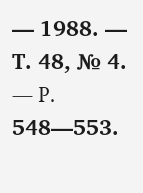— 1988. — Т. 48, № 4. — P. 548—553.